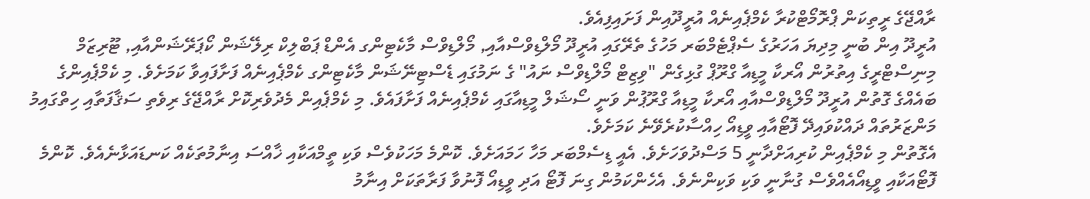ރާއްޖޭގެ ރީތިކަން ޕްރޮމޯޓްކުރާ ކެމްޕެއިނެއް އުރީދޫއިން ފަށައިފިއެވެ.
އުރީދޫ އިން ބުނީ މިދިޔަ އަހަރުގެ ސެޕްޓެމްބަރ މަހުގެ ތެރޭގައި އުރީދޫ މޯލްޑިވްސްއާއި, މޯލްޑިވްސް މާކެޓިންގ އެންޑް ޕަބްލިކް ރިލޭޝަން ކޯޕަރޭޝަންއާއި, ޓޫރިޒަމް މިނިސްޓްރީގެ އިތުރުން އޯރކާ މީޑިއާ ގްރޫޕް ގުޅިގެން "ވިޒިޓް މޯލްޑިވްސް ނައު" ގެ ނަމުގައި ޑެސްޓިނޭޝަން މާކެޓިންގ ކެމްޕެއިނެއް ފަށާފައިވާ ކަމަށެވެ. މި ކެމްޕެއިންގެ ބައެއްގެ ގޮތުން އުރީދޫ މޯލްޑިވްސްއާއި އޯރކާ މީޑިއާ ގްރޫޕުން ވަނީ ސޯޝަލް މީޑިއާގައި ކެމްޕެއިނެއް ފަށާފައެވެ. މި ކެމްޕެއިން މެދުވެރިކޮށް ރާއްޖޭގެ ރިވެތި ސަޤާފަތާއި ހިތްގައިމު މަންޒަރުތައް ދައްކުވައިދޭ ފޮޓޯއާއި ވީޑިއޯ ހިއްސާކުރެވޭނެ ކަމަށެވެ.
އެގޮތުން މި ކެމްޕެއިން ކުރިއަށްދާނީ 5 މަސްދުވަހަށެވެ. އެއީ ޑިސެމްބަރ މަހާ ހަމައަށެވެ. ކޮންމެ މަހަކުވެސް ވަކި ތީމްއަކާއި ޚާއްސަ އިނާމުތަކެއް ކަނޑައަޅާނެއެވެ. ކޮންމެ ފޮޓޯއަކާއި ވީޑިއޯއެއްވެސް ގުނާނީ ވަކި ވަކިންނެވެ. އެހެންކަމުން ގިނަ ފޮޓޯ އަދި ވީޑިއޯ ފޮނުވާ ފަރާތަކަށް އިނާމު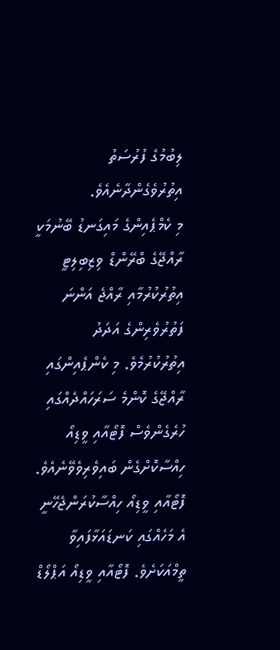ލިބުމުގެ ފުރުސަތު އިތުރުވެގެންދާނެއެވެ.
މި ކެމްޕެއިންގެ މައިގަނޑު ބޭނުމަކީ ރާއްޖޭގެ ބްރޭންޑް ވިޒިބިލިޓީ އިތުރުކުރުމާއި ރާއްޖެ އަންނަ ފަތުރުވެރިންގެ އަދަދު އިތުރުކުރުމެވެ. މި ކެންޕެއިންގައި ރާއްޖޭގެ ކޮންމެ ސަރަހައްދެއްގައި ހުރެގެންވެސް ފޮޓޯއާއި ވީޑިއޯ ހިއްސާކޮށްގެން ބައިވެރިވެވޭނެއެވެ. ފޮޓޯއާއި ވީޑިއޯ ހިއްސާކުރަންޖެހޭނީ އެ މަހެއްގައި ކަނޑައަޅާފައިވާ ތީމްއަކަށެވެ. ފޮޓޯއާއި ވީޑިއޯ އަޕްލޯޑް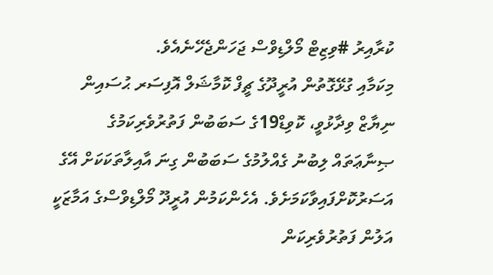ކުރާއިރު #ވިޒިޓް މޯލްޑިވްސް ޖަހަންޖެހޭނެއެވެ.
މިކަމާއި ގުޅޭގޮތުން އުރީދޫގެ ޗީފް ކޮމާޝަލް އޮފިސަރ ޙުސައިން ނިޔާޒް ވިދާޅުވީ، ކޮވިޑް19ގެ ސަބަބުން ފަތުރުވެރިކަމުގެ ޞިނާޢަތައް ލިބުނު ގެއްލުމުގެ ސަބަބުން ގިނަ އާއިލާތަކަކަށް އޭގެ އަސަރުކޮށްފައިވާކަމަށެވެ. އެހެންކަމުން އުރީދޫ މޯލްޑިވްސްގެ އަމާޒަކީ އަލުން ފަތުރުވެރިކަން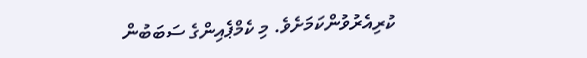ކުރިއެރުވުންކަމަށެވެ. މި ކެމްޕެއިންގެ ސަބަބުން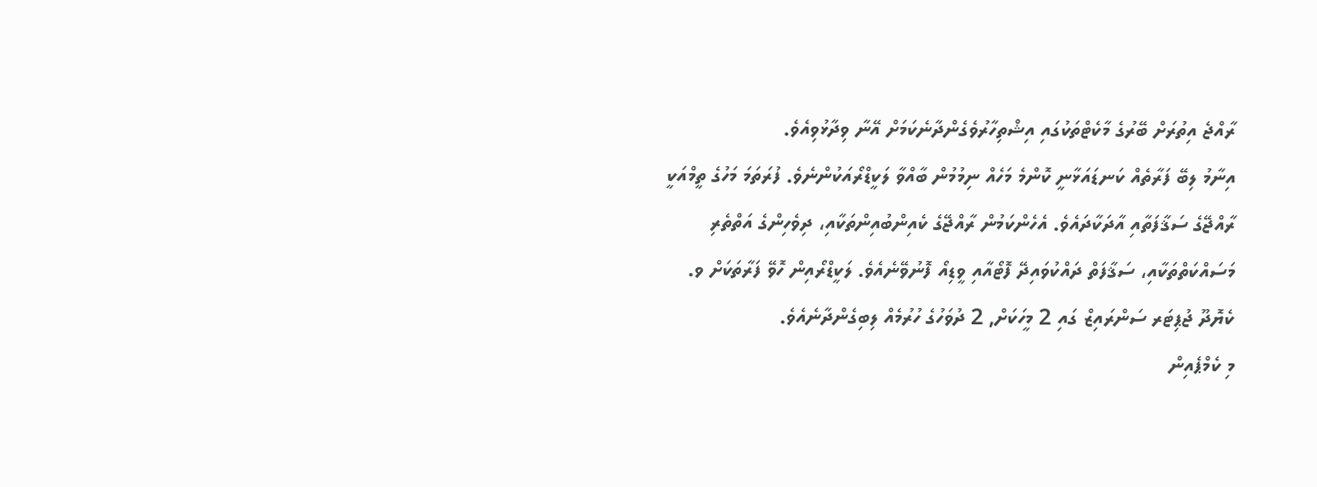ރާއްޖެ އިތުރަށް ބޭރުގެ މާކެޓްތަކުގައި އިޝްތިހާރުވެގެންދާނެކަމަށް އޭނާ ވިދާޅުވިއެވެ.
އިނާމު ލިބޭ ފަރާތެއް ކަނޑައަޅާނީ ކޮންމެ މަހެއް ނިމުމުން ބާއްވާ ލަކީޑްރޯއަކުންނެވެ. ފުރަތަމަ މަހުގެ ތީމްއަކީ ރާއްޖޭގެ ސަޤާފަތާއި އާދަކާދައެވެ. އެހެންކަމުން ރާއްޖޭގެ ކެއިންބުއިންތަކާއި، ދިވެހިންގެ އަތްތެރި މަސައްކަތްތަކާއި، ސަޤާފަތް ދައްކުވައިދޭ ފޮޓޯއާއި ވީޑިއޯ ފޮނުވޭނެއެވެ. ލަކީޑްރޯއިން ހޮވޭ ފަރާތަކަށް ވ. ކެޔޮދޫ ޖުޕިޓަރ ސަންރައިޒް ގައި 2 މީހަކަށް, 2 ދުވަހުގެ ހުރުމެއް ލިބިގެންދާނެއެވެ.
މި ކެމްޕެއިން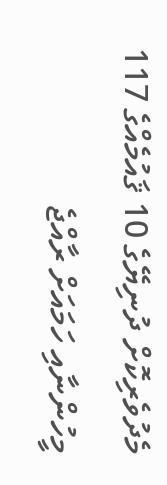މެދުވެރިކޮށް ދުނިޔޭގެ 10 ޤައުމެއްގެ 117 މީހުންނާއި ހަމައަށް ރާއްޖެ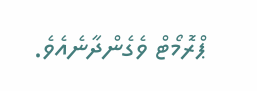ޕްރޮމޯޓް ވެގެންދާނެއެވެ.